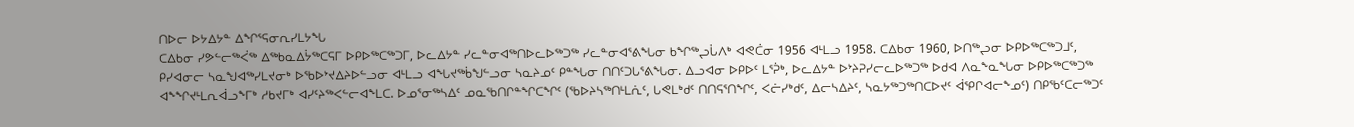ᑎᐅᓕ ᐅᔭᐃᔭᓐ ᐃᖏᕐᕋᓂᕆᓯᒪᔭᖓ
ᑕᐃᑲᓂ ᓯᕗᓪᓕᖅᐹᖅ ᐃᖅᑲᓇᐃᔮᖅᑕᕋᒥ ᐅᑭᐅᖅᑕᖅᑐᒥ, ᐅᓚᐃᔭᓐ ᓯᓚᓐᓂᐊᖅᑎᐅᓚᐅᖅᑐᖅ ᓯᓚᓐᓂᐊᕐᕕᖓᓂ ᑲᖏᖅᖢᒑᐱᒃ ᐊᕙᑖᓂ 1956 ᐊᒻᒪᓗ 1958. ᑕᐃᑲᓂ 1960, ᐅᑎᖅᖢᓂ ᐅᑭᐅᖅᑕᖅᑐᒧᑦ, ᑭᓯᐊᓂᓕ ᓴᓇᖑᐊᖅᓯᒪᔪᓂᒃ ᐅᖃᐅᔾᔪᐃᔨᐅᓪᓗᓂ ᐊᒻᒪᓗ ᐊᖓᔪᖅᑳᖑᓪᓗᓂ ᓴᓇᔨᓄᑦ ᑭᓐᖓᓂ ᑎᑎᑦᑐᒐᕐᕕᖓᓂ. ᐃᓗᐊᓂ ᐅᑭᐅᑦ ᒪᕐᕉᒃ, ᐅᓚᐃᔭᓐ ᐅᔾᔨᕈᓯᓕᓚᐅᖅᑐᖅ ᐅᑯᐊ ᐱᓇᖕᓇᖓᓂ ᐅᑭᐅᖅᑕᖅᑐᖅ ᐊᖕᖏᔪᒻᒪᕆᐋᓗᖕᒥᒃ ᓱᑲᔪᒥᒃ ᐊᓯᑦᔨᖅᐸᓪᓕᐊᖕᒪᑕ. ᐅᓄᕐᓂᖅᓴᐃᑦ ᓄᓇᖃᑎᒋᓐᖏᑕᖏᑦ (ᖃᐅᔨᓴᖅᑎᒻᒪᕇᑦ, ᒐᕙᒪᒃᑯᑦ ᑎᑎᕋᕐᑎᖏᑦ, ᐸᓖᓯᒃᑯᑦ, ᐃᓕᓴᐃᔨᑦ, ᓴᓇᔭᖅᑐᖅᑎᑕᐅᔪᑦ ᐋᕿᒋᐊᓕᖕᓄᑦ) ᑎᑭᖃᑦᑕᓕᖅᑐᑦ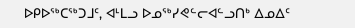ᐅᑭᐅᖅᑕᖅᑐᒧᑦ, ᐊᒻᒪᓗ ᐅᓄᖅᓯᕙᓪᓕᐊᓪᓗᑎᒃ ᐃᓄᐃᑦ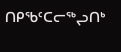ᑎᑭᖃᑦᑕᓕᖅᖢᑎᒃ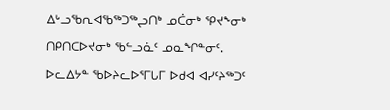ᐃᒡᓗᖃᕆᐊᖃᖅᑐᖅᖢᑎᒃ ᓄᑖᓂᒃ ᕿᔪᖕᓂᒃ ᑎᑭᑎᑕᐅᔪᓂᒃ ᖃᓪᓗᓈᑦ ᓄᓇᖏᓐᓂᑦ. ᐅᓚᐃᔭᓐ ᖃᐅᔨᓚᐅᕐᒥᒐᒥ ᐅᑯᐊ ᐊᓯᑦᔨᖅᑐᑦ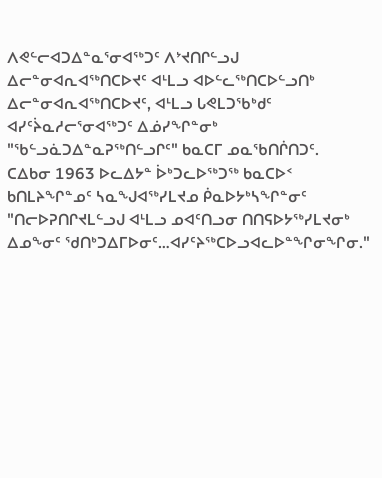ᐱᕙᓪᓕᐊᑐᐃᓐᓇᕐᓂᐊᖅᑐᑦ ᐱᔾᔪᑎᒋᓪᓗᒍ ᐃᓕᓐᓂᐊᕆᐊᖅᑎᑕᐅᔪᑦ ᐊᒻᒪᓗ ᐊᐅᓪᓚᖅᑎᑕᐅᓪᓗᑎᒃ ᐃᓕᓐᓂᐊᕆᐊᖅᑎᑕᐅᔪᑦ, ᐊᒻᒪᓗ ᒐᕙᒪᑐᖃᒃᑯᑦ ᐊᓯᑦᔩᓇᓱᓕᕐᓂᐊᖅᑐᑦ ᐃᓅᓯᖏᓐᓂᒃ "ᖃᓪᓗᓈᑐᐃᓐᓇᕈᖅᑎᓪᓗᒋᑦ" ᑲᓇᑕᒥ ᓄᓇᖃᑎᒌᑎᑐᑦ.
ᑕᐃᑲᓂ 1963 ᐅᓚᐃᔭᓐ ᐆᒃᑐᓚᐅᖅᑐᖅ ᑲᓇᑕᐅᑉ ᑲᑎᒪᔨᖏᓐᓄᑦ ᓴᓇᖑᐊᖅᓯᒪᔪᓄ ᑮᓇᐅᔭᒃᓴᖏᓐᓂᑦ "ᑎᓕᐅᕈᑎᒋᔪᒪᓪᓗᒍ ᐊᒻᒪᓗ ᓄᐊᑦᑎᓗᓂ ᑎᑎᕋᐅᔭᖅᓯᒪᔪᓂᒃ ᐃᓄᖕᓂᑦ ᖁᑎᒃᑐᐃᒥᐅᓂᑦ…ᐊᓯᑦᔨᖅᑕᐅᓗᐊᓚᐅᓐᖏᓂᖏᓂ."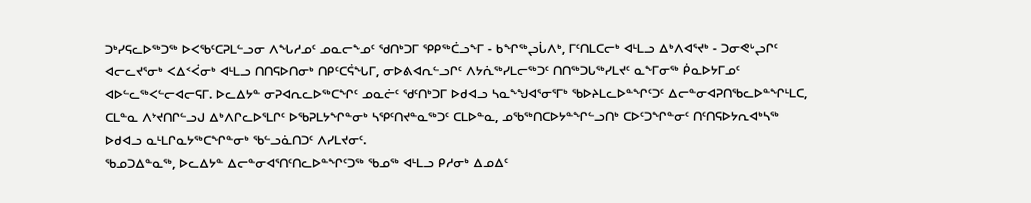ᑐᒃᓯᕋᓚᐅᖅᑐᖅ ᐅᐸᖃᑦᑕᕈᒪᓪᓗᓂ ᐱᖓᓱᓄᑦ ᓄᓇᓕᖕᓄᑦ ᖁᑎᒃᑐᒥ ᕿᑭᖅᑖᓗᖕᒥ - ᑲᖏᖅᖢᒑᐱᒃ, ᒥᑦᑎᒪᑕᓕᒃ ᐊᒻᒪᓗ ᐃᒃᐱᐊᕐᔪᒃ - ᑐᓂᕙᒡᖢᒋᑦ ᐊᓕᓚᔪᕐᓂᒃ ᐸᐃᑉᐹᓂᒃ ᐊᒻᒪᓗ ᑎᑎᕋᐅᑎᓂᒃ ᑎᑭᑦᑕᕌᖓᒥ, ᓂᐅᕕᐊᕆᓪᓗᒋᑦ ᐱᔭᕇᖅᓯᒪᓕᖅᑐᑦ ᑎᑎᖅᑐᒐᖅᓯᒪᔪᑦ ᓇᖕᒥᓂᖅ ᑮᓇᐅᔭᒥᓄᑦ ᐊᐅᓪᓚᖅᐸᓪᓕᐊᓕᕋᒥ. ᐅᓚᐃᔭᓐ ᓂᕈᐊᕆᓚᐅᖅᑕᖏᑦ ᓄᓇᓖᑦ ᖁᑦᑎᒃᑐᒥ ᐅᑯᐊᓗ ᓴᓇᖕᖑᐊᕐᓂᕐᒥᒃ ᖃᐅᔨᒪᓚᐅᓐᖏᑦᑐᑦ ᐃᓕᓐᓂᐊᕈᑎᖃᓚᐅᓐᖏᒻᒪᑕ, ᑕᒪᓐᓇ ᐱᔾᔪᑎᒋᓪᓗᒍ ᐃᒃᐱᒋᓚᐅᕐᒪᒋᑦ ᐅᖃᕈᒪᔭᖏᓐᓂᒃ ᓴᕿᑦᑎᔪᓐᓇᖅᑐᑦ ᑕᒪᐅᓐᓇ, ᓄᖃᖅᑎᑕᐅᔭᓐᖏᓪᓗᑎᒃ ᑕᐅᑦᑐᖏᓐᓂᑦ ᑎᑦᑎᕋᐅᔭᕆᐊᒃᓴᖅ ᐅᑯᐊᓗ ᓇᒻᒪᒋᓇᔭᖅᑕᖏᓐᓂᒃ ᖃᓪᓗᓈᑎᑐᑦ ᐱᓯᒪᔪᓂᑦ.
ᖃᓄᑐᐃᓐᓇᖅ, ᐅᓚᐃᔭᓐ ᐃᓕᓐᓂᐊᕐᑎᑦᑎᓚᐅᓐᖏᑦᑐᖅ ᖃᓄᖅ ᐊᒻᒪᓗ ᑭᓱᓂᒃ ᐃᓄᐃᑦ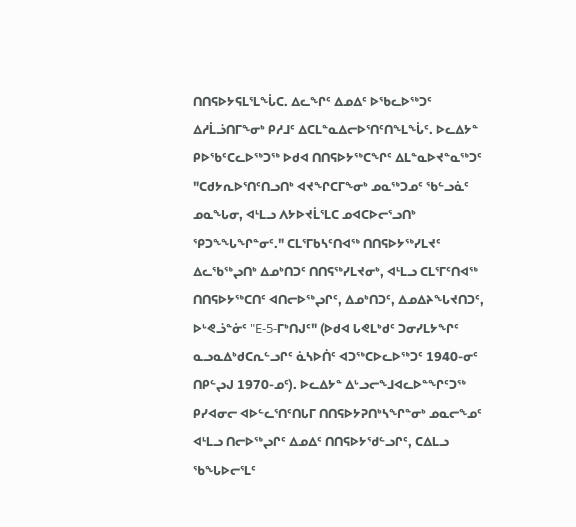ᑎᑎᕋᐅᔭᕋᒪᕐᒪᖔᑕ. ᐃᓚᖏᑦ ᐃᓄᐃᑦ ᐅᖃᓚᐅᖅᑐᑦ ᐃᓱᒫᓘᑎᒥᖕᓂᒃ ᑭᓱᒧᑦ ᐃᑕᒪᓐᓇᐃᓕᐅᕐᑎᑦᑎᖕᒪᖔᑦ. ᐅᓚᐃᔭᓐ ᑭᐅᖃᑦᑕᓚᐅᖅᑐᖅ ᐅᑯᐊ ᑎᑎᕋᐅᔭᖅᑕᖏᑦ ᐃᒪᓐᓇᐅᔪᓐᓇᖅᑐᑦ "ᑕᑯᔭᕆᐅᕐᑎᑦᑎᓗᑎᒃ ᐊᔪᖏᑕᒥᖕᓂᒃ ᓄᓇᖅᑐᓄᑦ ᖃᓪᓗᓈᑦ ᓄᓇᖓᓂ, ᐊᒻᒪᓗ ᐱᔭᐅᔪᒫᕐᒪᑕ ᓄᐊᑕᐅᓕᕐᓗᑎᒃ ᕿᑐᖕᖓᖏᓐᓂᑦ." ᑕᒪᕐᒥᑲᓴᑦᑎᐊᖅ ᑎᑎᕋᐅᔭᖅᓯᒪᔪᑦ ᐃᓚᖃᖅᖢᑎᒃ ᐃᓄᒃᑎᑐᑦ ᑎᑎᕋᖅᓯᒪᔪᓂᒃ, ᐊᒻᒪᓗ ᑕᒪᕐᒥᑦᑎᐊᖅ ᑎᑎᕋᐅᔭᖅᑕᑎᑦ ᐊᑎᓕᐅᖅᖢᒋᑦ, ᐃᓄᒃᑎᑐᑦ, ᐃᓄᐃᔨᖓᔪᑎᑐᑦ, ᐅᒡᕙᓘᓐᓃᑦ "E-5-ᒥᒃᑎᒍᑦ" (ᐅᑯᐊ ᒐᕙᒪᒃᑯᑦ ᑐᓂᓯᒪᔭᖏᑦ ᓇᓗᓇᐃᒃᑯᑕᕆᓪᓗᒋᑦ ᓈᓴᐅᑏᑦ ᐊᑐᖅᑕᐅᓚᐅᖅᑐᑦ 1940-ᓂᑦ ᑎᑭᓪᖢᒍ 1970-ᓄᑦ). ᐅᓚᐃᔭᓐ ᐃᒡᓗᓕᖕᒧᐊᓚᐅᓐᖏᑦᑐᖅ ᑭᓯᐊᓂᓕ ᐊᐅᓪᓚᕐᑎᑦᑎᒐᒥ ᑎᑎᕋᐅᔭᕈᑎᒃᓴᖏᓐᓂᒃ ᓄᓇᓕᖕᓄᑦ ᐊᒻᒪᓗ ᑎᓕᐅᖅᖢᒋᑦ ᐃᓄᐃᑦ ᑎᑎᕋᐅᔭᖁᓪᓗᒋᑦ, ᑕᐃᒪᓗ ᖃᖓᐅᓕᕐᒪᑦ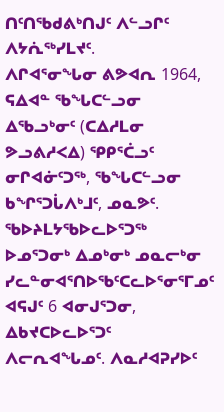ᑎᑦᑎᖃᑯᕕᒃᑎᒍᑦ ᐱᓪᓗᒋᑦ ᐱᔭᕇᖅᓯᒪᔪᑦ.
ᐱᒋᐊᕐᓂᖓᓂ ᕕᕗᐊᕆ 1964, ᕋᐃᐊᓐ ᖃᖓᑕᓪᓗᓂ ᐃᖃᓗᒃᓂᑦ (ᑕᐃᓱᒪᓂ ᕗᓗᕕᓱᐸᐃ) ᕿᑭᕐᑖᓗᑦ ᓂᒋᐊᓃᑦᑐᖅ, ᖃᖓᑕᓪᓗᓂ ᑲᖏᕐᑐᒑᐱᒃᒧᑦ, ᓄᓇᕗᑦ. ᖃᐅᔨᒪᔭᖃᐅᓚᐅᕐᑐᖅ ᐅᓄᕐᑐᓂᒃ ᐃᓄᒃᓂᒃ ᓄᓇᓕᒃᓂ ᓯᓚᓐᓂᐊᕐᑎᐅᖃᑦᑕᓚᐅᕐᓂᕐᒥᓄᑦ ᐊᕋᒍᑦ 6 ᐊᓂᒍᕐᑐᓂ, ᐃᑲᔪᑕᐅᓚᐅᕐᑐᑦ ᐱᓕᕆᐊᖓᓄᑦ. ᐱᓇᓱᐊᕈᓯᐅᑦ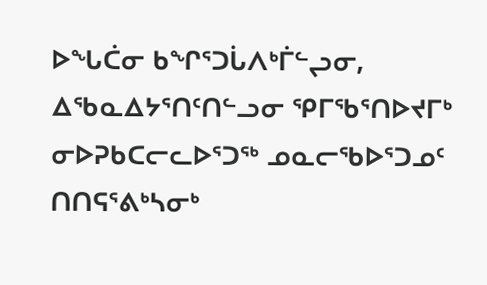ᐅᖓᑖᓂ ᑲᖏᕐᑐᒑᐱᒃᒦᓪᖢᓂ, ᐃᖃᓇᐃᔭᕐᑎᑦᑎᓪᓗᓂ ᕿᒥᖃᕐᑎᐅᔪᒥᒃ ᓂᐅᕈᑲᑕᓕᓚᐅᕐᑐᖅ ᓄᓇᓕᖃᐅᕐᑐᓄᑦ ᑎᑎᕋᕐᕕᒃᓴᓂᒃ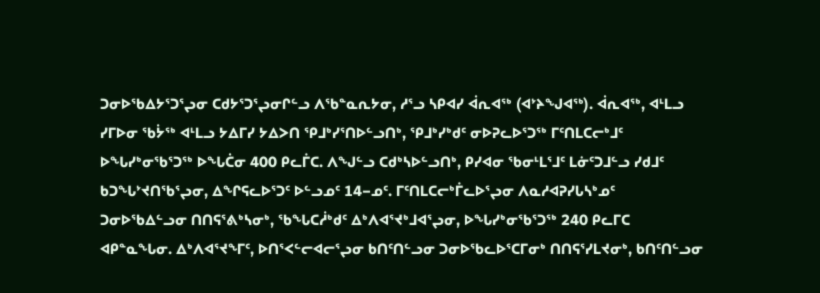ᑐᓂᐅᖃᐃᔭᕐᑐᕐᖢᓂ ᑕᑯᔭᕐᑐᕐᖢᓂᒋᓪᓗ ᐱᖃᓐᓇᕆᔭᓂ, ᓱᕐᓗ ᓴᑭᐊᓯ ᐋᕆᐊᖅ (ᐊᔾᔨᖑᐊᖅ). ᐋᕆᐊᖅ, ᐊᒻᒪᓗ ᓯᒥᐅᓂ ᖃᔮᖅ ᐊᒻᒪᓗ ᔭᐃᒥᓯ ᔭᐃᐳᑎ ᕿᒧᒃᓯᕐᑎᐅᓪᓗᑎᒃ, ᕿᒧᒃᓯᒃᑯᑦ ᓂᐅᕈᓚᐅᕐᑐᖅ ᒥᑦᑎᒪᑕᓕᒃᒧᑦ ᐅᖓᓯᒃᓂᖃᕐᑐᖅ ᐅᖓᑖᓂ 400 ᑭᓚᒦᑕ. ᐱᖑᓪᓗ ᑕᑯᒃᓴᐅᓪᓗᑎᒃ, ᑭᓯᐊᓂ ᖃᓂᒻᒪᕐᒧᑦ ᒪᓃᑦᑐᒧᓪᓗ ᓯᑯᒧᑦ ᑲᑐᖓᔾᔪᑎᖃᕐᖢᓂ, ᐃᖏᕋᓚᐅᕐᑐᑦ ᐅᓪᓗᓄᑦ 14−ᓄᑦ. ᒥᑦᑎᒪᑕᓕᒃᒦᓚᐅᕐᖢᓂ ᐱᓇᓱᐊᕈᓯᒐᓴᒃᓄᑦ ᑐᓂᐅᖃᐃᓪᓗᓂ ᑎᑎᕋᕐᕕᒃᓴᓂᒃ, ᖃᖓᑕᓲᒃᑯᑦ ᐃᒃᐱᐊᕐᔪᒃᒧᐊᕐᖢᓂ, ᐅᖓᓯᒃᓂᖃᕐᑐᖅ 240 ᑭᓚᒥᑕ ᐊᑭᓐᓇᖓᓂ. ᐃᒃᐱᐊᕐᔪᖕᒥᑦ, ᐅᑎᕐᐸᓪᓕᐊᓕᕐᖢᓂ ᑲᑎᑦᑎᓪᓗᓂ ᑐᓂᐅᖃᓚᐅᕐᑕᒥᓂᒃ ᑎᑎᕋᕐᓯᒪᔪᓂᒃ, ᑲᑎᑦᑎᓪᓗᓂ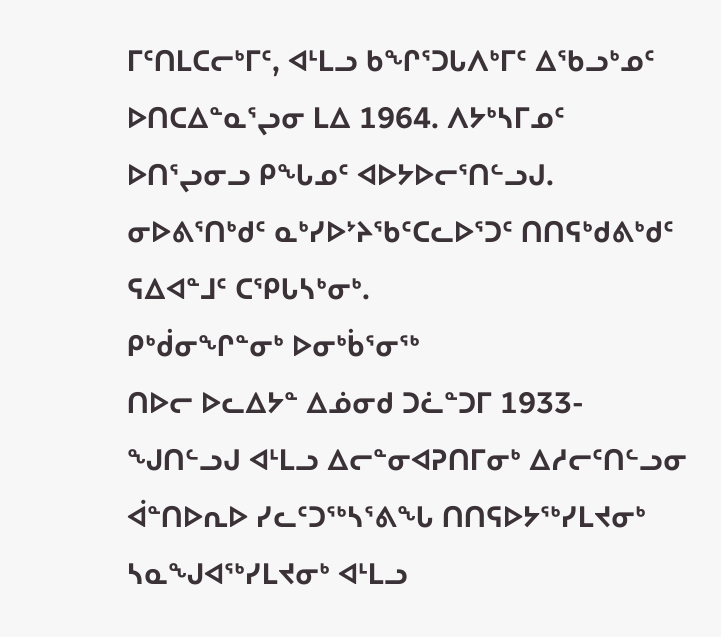ᒥᑦᑎᒪᑕᓕᒃᒥᑦ, ᐊᒻᒪᓗ ᑲᖏᕐᑐᒐᐱᒃᒥᑦ ᐃᖃᓗᒃᓄᑦ ᐅᑎᑕᐃᓐᓇᕐᖢᓂ ᒪᐃ 1964. ᐱᔭᒃᓴᒥᓄᑦ ᐅᑎᕐᖢᓂᓗ ᑭᖓᓄᑦ ᐊᐅᔭᐅᓕᕐᑎᓪᓗᒍ. ᓂᐅᕕᕐᑎᒃᑯᑦ ᓇᒃᓯᐅᔾᔨᖃᑦᑕᓚᐅᕐᑐᑦ ᑎᑎᕋᒃᑯᕕᒃᑯᑦ ᕋᐃᐊᓐᒧᑦ ᑕᕿᒐᓴᒃᓂᒃ.
ᑭᒃᑰᓂᖏᓐᓂᒃ ᐅᓂᒃᑳᕐᓂᖅ
ᑎᐅᓕ ᐅᓚᐃᔭᓐ ᐃᓅᓂᑯ ᑐᓛᓐᑐᒥ 1933-ᖑᑎᓪᓗᒍ ᐊᒻᒪᓗ ᐃᓕᓐᓂᐊᕈᑎᒥᓂᒃ ᐃᓱᓕᑦᑎᓪᓗᓂ ᐋᓐᑎᐅᕆᐅ ᓯᓚᑦᑐᖅᓴᕐᕕᖓ ᑎᑎᕋᐅᔭᖅᓯᒪᔪᓂᒃ ᓴᓇᖑᐊᖅᓯᒪᔪᓂᒃ ᐊᒻᒪᓗ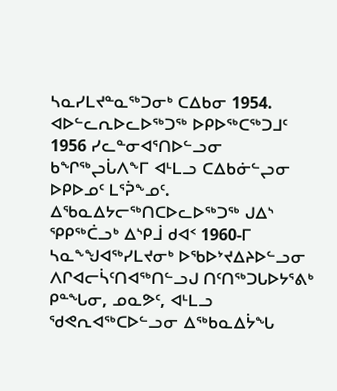ᓴᓇᓯᒪᔪᓐᓇᖅᑐᓂᒃ ᑕᐃᑲᓂ 1954. ᐊᐅᓪᓚᕆᐅᓚᐅᖅᑐᖅ ᐅᑭᐅᖅᑕᖅᑐᒧᑦ 1956 ᓯᓚᓐᓂᐊᕐᑎᐅᓪᓗᓂ ᑲᖏᖅᖢᒑᐱᖕᒥ ᐊᒻᒪᓗ ᑕᐃᑲᓃᓪᖢᓂ ᐅᑭᐅᓄᑦ ᒪᕐᕉᖕᓄᑦ. ᐃᖃᓇᐃᔭᓕᖅᑎᑕᐅᓚᐅᖅᑐᖅ ᒍᐃᔅ ᕿᑭᖅᑖᓗᒃ ᐃᔅᑭᒨ ᑯᐊᑉ 1960-ᒥ ᓴᓇᖕᖑᐊᖅᓯᒪᔪᓂᒃ ᐅᖃᐅᔾᔪᐃᔨᐅᓪᓗᓂ ᐱᒋᐊᓕᓵᑦᑎᐊᖅᑎᓪᓗᒍ ᑎᑦᑎᖅᑐᒐᐅᔭᕐᕕᒃ ᑭᓐᖓᓂ, ᓄᓇᕗᑦ, ᐊᒻᒪᓗ ᖁᕙᕆᐊᖅᑕᐅᓪᓗᓂ ᐃᖅᑲᓇᐃᔮᖓ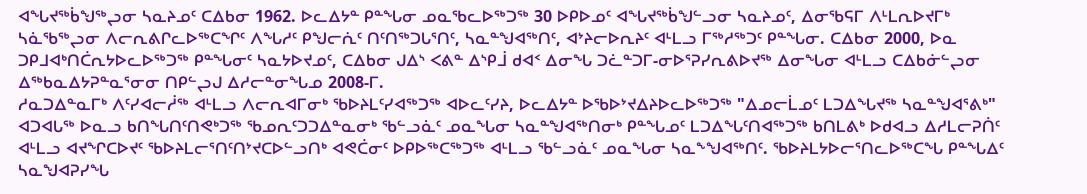ᐊᖓᔪᖅᑳᖑᖅᖢᓂ ᓴᓇᔨᓄᑦ ᑕᐃᑲᓂ 1962. ᐅᓚᐃᔭᓐ ᑭᓐᖓᓂ ᓄᓇᖃᓚᐅᖅᑐᖅ 30 ᐅᑭᐅᓄᑦ ᐊᖓᔪᖅᑳᖑᓪᓗᓂ ᓴᓇᔨᓄᑦ, ᐃᓂᖃᕋᒥ ᐱᒻᒪᕆᐅᔪᒥᒃ ᓴᓈᖃᖅᖢᓂ ᐱᓕᕆᕕᒋᓚᐅᖅᑕᖏᑦ ᐱᖓᓱᑦ ᑭᖑᓕᕇᑦ ᑎᑦᑎᖅᑐᒐᕐᑎᑦ, ᓴᓇᓐᖑᐊᖅᑎᑦ, ᐊᔾᔨᓕᐅᕆᔨᑦ ᐊᒻᒪᓗ ᒥᖅᓱᖅᑐᑦ ᑭᓐᖓᓂ. ᑕᐃᑲᓂ 2000, ᐅᓇ ᑐᑭᒧᐊᒃᑎᑖᕆᔭᐅᓚᐅᖅᑐᖅ ᑭᓐᖓᓂᑦ ᓴᓇᔭᐅᔪᓄᑦ, ᑕᐃᑲᓂ ᒍᐃᔅ ᐸᕕᓐ ᐃᔅᑭᒨ ᑯᐊᑉ ᐃᓂᖓ ᑐᓛᓐᑐᒥ-ᓂᐅᕐᕈᓯᕆᕕᐅᔪᖅ ᐃᓂᖓᓂ ᐊᒻᒪᓗ ᑕᐃᑲᓃᓪᖢᓂ ᐃᖅᑲᓇᐃᔭᕈᓐᓇᕐᓂᓂ ᑎᑭᓪᖢᒍ ᐃᓱᓕᓐᓂᖓᓄ 2008-ᒥ.
ᓱᓇᑐᐃᓐᓇᒥᒃ ᐱᑦᓯᐊᓕᓲᖅ ᐊᒻᒪᓗ ᐱᓕᕆᐊᒥᓂᒃ ᖃᐅᔨᒪᑦᓯᐊᖅᑐᖅ ᐊᐅᓚᑦᓯᔨ, ᐅᓚᐃᔭᓐ ᐅᖃᐅᔾᔪᐃᔨᐅᓚᐅᖅᑐᖅ "ᐃᓄᓕᒫᓄᑦ ᒪᑐᐃᖓᔪᖅ ᓴᓇᓐᖑᐊᕐᕕᒃ" ᐊᑐᐊᒐᖅ ᐅᓇᓗ ᑲᑎᖓᑎᑦᑎᕙᒃᑐᖅ ᖃᓄᕆᑦᑐᑐᐃᓐᓇᓂᒃ ᖃᓪᓗᓈᑦ ᓄᓇᖓᓂ ᓴᓇᓐᖑᐊᖅᑎᓂᒃ ᑭᓐᖓᓄᑦ ᒪᑐᐃᖓᑦᑎᐊᖅᑐᖅ ᑲᑎᒪᕕᒃ ᐅᑯᐊᓗ ᐃᓱᒪᓕᕈᑏᑦ ᐊᒻᒪᓗ ᐊᔪᖏᑕᐅᔪᑦ ᖃᐅᔨᒪᓕᕐᑎᑦᑎᔾᔪᑕᐅᓪᓗᑎᒃ ᐊᕙᑖᓂᑦ ᐅᑭᐅᖅᑕᖅᑐᖅ ᐊᒻᒪᓗ ᖃᓪᓗᓈᑦ ᓄᓇᖓᓂ ᓴᓇᖕᖑᐊᖅᑎᑦ. ᖃᐅᔨᒪᔭᐅᓕᕐᑎᓚᐅᖅᑕᖓ ᑭᓐᖓᐃᑦ ᓴᓇᖑᐊᕈᓯᖓ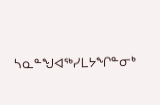ᓴᓇᓐᖑᐊᖅᓯᒪᔭᖏᓐᓂᒃ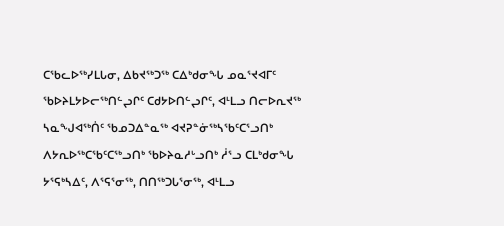ᑕᖃᓚᐅᖅᓯᒪᒐᓂ, ᐃᑲᔪᖅᑐᖅ ᑕᐃᒃᑯᓂᖓ ᓄᓇᕐᔪᐊᒥᑦ ᖃᐅᔨᒪᔭᐅᓕᖅᑎᓪᖢᒋᑦ ᑕᑯᔭᐅᑎᓪᖢᒋᑦ, ᐊᒻᒪᓗ ᑎᓕᐅᕆᔪᖅ ᓴᓇᖑᐊᖅᑏᑦ ᖃᓄᑐᐃᓐᓇᖅ ᐊᔪᕈᓐᓃᖅᓴᖃᑦᑕᕐᓗᑎᒃ ᐱᔭᕆᐅᖅᑕᖃᑦᑕᖅᓗᑎᒃ ᖃᐅᔨᓇᓱᒡᓗᑎᒃ ᓲᕐᓗ ᑕᒪᒃᑯᓂᖓ ᔭᕐᕋᒃᓴᐃᑦ, ᐱᕐᕋᕐᓂᖅ, ᑎᑎᖅᑐᒐᕐᓂᖅ, ᐊᒻᒪᓗ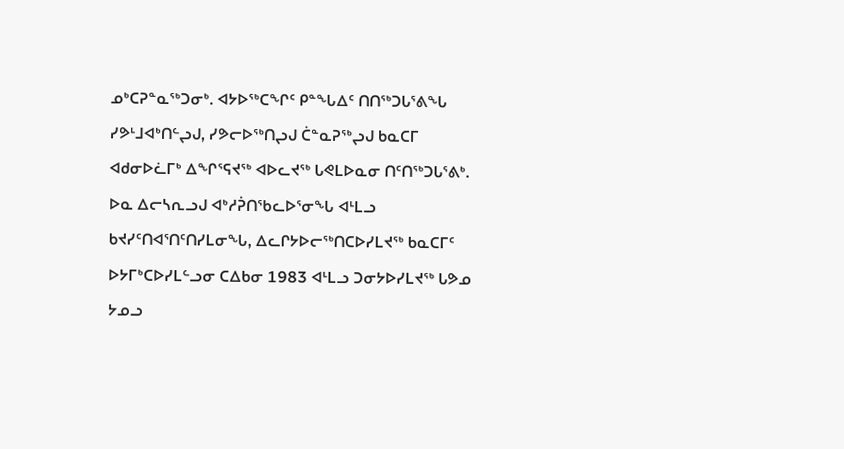ᓄᒃᑕᕈᓐᓇᖅᑐᓂᒃ. ᐊᔭᐅᖅᑕᖏᑦ ᑭᓐᖓᐃᑦ ᑎᑎᖅᑐᒐᕐᕕᖓ ᓯᕗᒻᒧᐊᒃᑎᓪᖢᒍ, ᓯᕗᓕᐅᖅᑎᖢᒍ ᑖᓐᓇᕈᖅᖢᒍ ᑲᓇᑕᒥ ᐊᑯᓂᐅᓛᒥᒃ ᐃᖏᕐᕋᔪᖅ ᐊᐅᓚᔪᖅ ᒐᕙᒪᐅᓇᓂ ᑎᑦᑎᖅᑐᒐᕐᕕᒃ. ᐅᓇ ᐃᓕᓴᕆᓗᒍ ᐊᒃᓱᕉᑎᖃᓚᐅᕐᓂᖓ ᐊᒻᒪᓗ ᑲᔪᓯᑦᑎᐊᕐᑎᑦᑎᓯᒪᓂᖓ, ᐃᓚᒋᔭᐅᓕᖅᑎᑕᐅᓯᒪᔪᖅ ᑲᓇᑕᒥᑦ ᐅᔭᒥᒃᑕᐅᓯᒪᓪᓗᓂ ᑕᐃᑲᓂ 1983 ᐊᒻᒪᓗ ᑐᓂᔭᐅᓯᒪᔪᖅ ᒐᕗᓄ ᔭᓄᓗ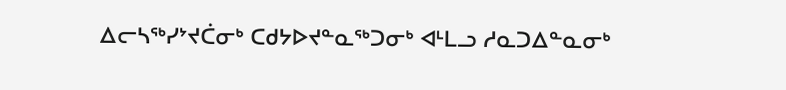ᐃᓕᓴᖅᓯᔾᔪᑖᓂᒃ ᑕᑯᔭᐅᔪᓐᓇᖅᑐᓂᒃ ᐊᒻᒪᓗ ᓱᓇᑐᐃᓐᓇᓂᒃ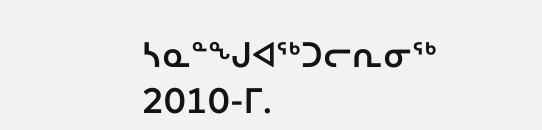ᓴᓇᓐᖑᐊᖅᑐᓕᕆᓂᖅ 2010-ᒥ.